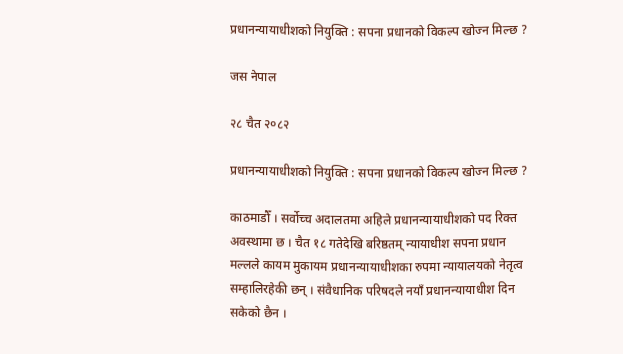प्रधानन्यायाधीशको नियुक्ति : सपना प्रधानको विकल्प खोज्न मिल्छ ?

जस नेपाल

२८ चैत २०८२

प्रधानन्यायाधीशको नियुक्ति : सपना प्रधानको विकल्प खोज्न मिल्छ ?

काठमाडौँ । सर्वोच्च अदालतमा अहिले प्रधानन्यायाधीशको पद रिक्त अवस्थामा छ । चैत १८ गतेदेखि बरिष्ठतम् न्यायाधीश सपना प्रधान मल्लले कायम मुकायम प्रधानन्यायाधीशका रुपमा न्यायालयको नेतृत्व सम्हालिरहेकी छन् । संवैधानिक परिषदले नयाँ प्रधानन्यायाधीश दिन सकेको छैन ।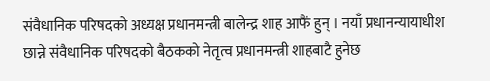संवैधानिक परिषदको अध्यक्ष प्रधानमन्त्री बालेन्द्र शाह आफैं हुन् । नयाँ प्रधानन्यायाधीश छान्ने संवैधानिक परिषदको बैठकको नेतृत्व प्रधानमन्त्री शाहबाटै हुनेछ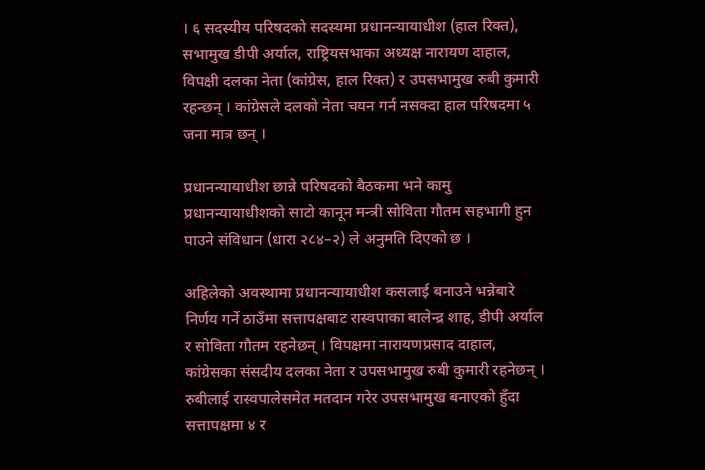। ६ सदस्यीय परिषदको सदस्यमा प्रधानन्यायाधीश (हाल रिक्त), सभामुख डीपी अर्याल, राष्ट्रियसभाका अध्यक्ष नारायण दाहाल, विपक्षी दलका नेता (कांग्रेस, हाल रिक्त) र उपसभामुख रुबी कुमारी रहन्छन् । कांग्रेसले दलको नेता चयन गर्न नसक्दा हाल परिषदमा ५ जना मात्र छन् ।

प्रधानन्यायाधीश छान्ने परिषदको बैठकमा भने कामु प्रधानन्यायाधीशको साटो कानून मन्त्री सोविता गौतम सहभागी हुन पाउने संविधान (धारा २८४–२) ले अनुमति दिएको छ ।

अहिलेको अवस्थामा प्रधानन्यायाधीश कसलाई बनाउने भन्नेबारे निर्णय गर्ने ठाउँमा सत्तापक्षबाट रास्वपाका बालेन्द्र शाह, डीपी अर्याल र सोविता गौतम रहनेछन् । विपक्षमा नारायणप्रसाद दाहाल, कांग्रेसका संसदीय दलका नेता र उपसभामुख रुबी कुमारी रहनेछन् । रुबीलाई रास्वपालेसमेत मतदान गरेर उपसभामुख बनाएको हुँदा सत्तापक्षमा ४ र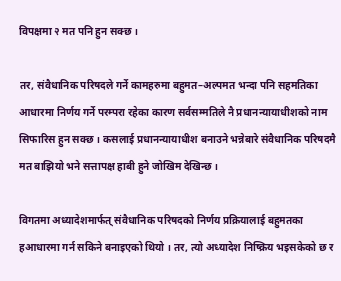विपक्षमा २ मत पनि हुन सक्छ ।

तर, संवैधानिक परिषदले गर्ने कामहरुमा बहुमत–अल्पमत भन्दा पनि सहमतिका आधारमा निर्णय गर्ने परम्परा रहेका कारण सर्वसम्मतिले नै प्रधानन्यायाधीशको नाम सिफारिस हुन सक्छ । कसलाई प्रधानन्यायाधीश बनाउने भन्नेबारे संवैधानिक परिषदमै मत बाझियो भने सत्तापक्ष हाबी हुने जोखिम देखिन्छ ।

विगतमा अध्यादेशमार्फत् संवैधानिक परिषदको निर्णय प्रक्रियालाई बहुमतका हआधारमा गर्न सकिने बनाइएको थियो । तर, त्यो अध्यादेश निष्क्रिय भइसकेको छ र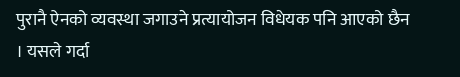पुरानै ऐनको व्यवस्था जगाउने प्रत्यायोजन विधेयक पनि आएको छैन । यसले गर्दा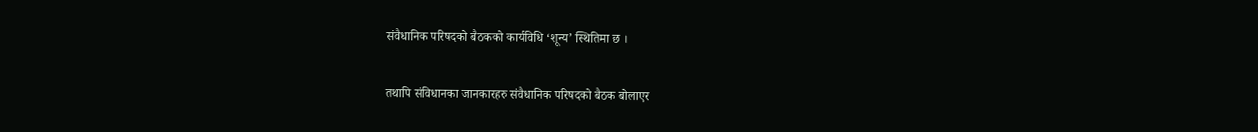संवैधानिक परिषदको बैठकको कार्यविधि ‘शून्य’ स्थितिमा छ ।

तथापि संविधानका जानकारहरु संवैधानिक परिषदको बैठक बोलाएर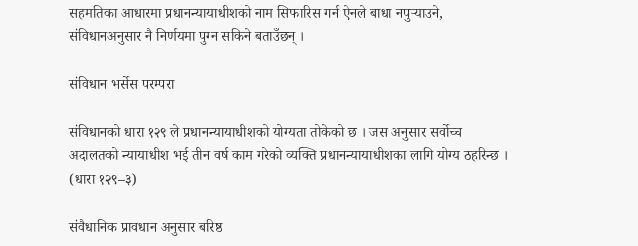सहमतिका आधारमा प्रधानन्यायाधीशको नाम सिफारिस गर्न ऐनले बाधा नपुर्‍याउने, संविधानअनुसार नै निर्णयमा पुग्न सकिने बताउँछन् ।

संविधान भर्सेस परम्परा

संविधानको धारा १२९ ले प्रधानन्यायाधीशको योग्यता तोकेको छ । जस अनुसार सर्वोच्च अदालतको न्यायाधीश भई तीन वर्ष काम गरेको व्यक्ति प्रधानन्यायाधीशका लागि योग्य ठहरिन्छ । (धारा १२९–३)

संवैधानिक प्रावधान अनुसार बरिष्ठ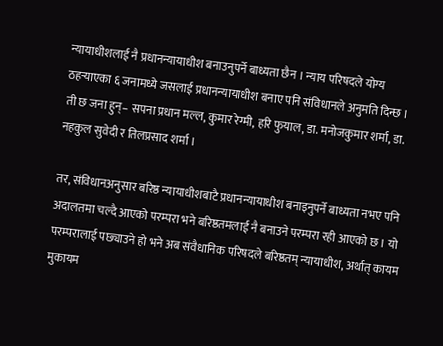न्यायाधीशलाई नै प्रधानन्यायाधीश बनाउनुपर्ने बाध्यता छैन । न्याय परिषदले योग्य ठहर्‍याएका ६ जनामध्ये जसलाई प्रधानन्यायाधीश बनाए पनि संविधानले अनुमति दिन्छ । ती छ जना हुन्– सपना प्रधान मल्ल, कुमार रेग्मी, हरि फुयाल, डा. मनोजकुमार शर्मा, डा. नहकुल सुवेदी र तिलप्रसाद शर्मा ।

तर, संविधानअनुसार बरिष्ठ न्यायाधीशबाटै प्रधानन्यायाधीश बनाइनुपर्ने बाध्यता नभए पनि अदालतमा चल्दै आएको परम्परा भने बरिष्ठतमलाई नै बनाउने परम्परा रही आएको छ । यो परम्परालाई पछ्याउने हो भने अब संवैधानिक परिषदले बरिष्ठतम् न्यायाधीश, अर्थात् कायम मुकायम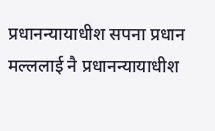प्रधानन्यायाधीश सपना प्रधान मल्ललाई नै प्रधानन्यायाधीश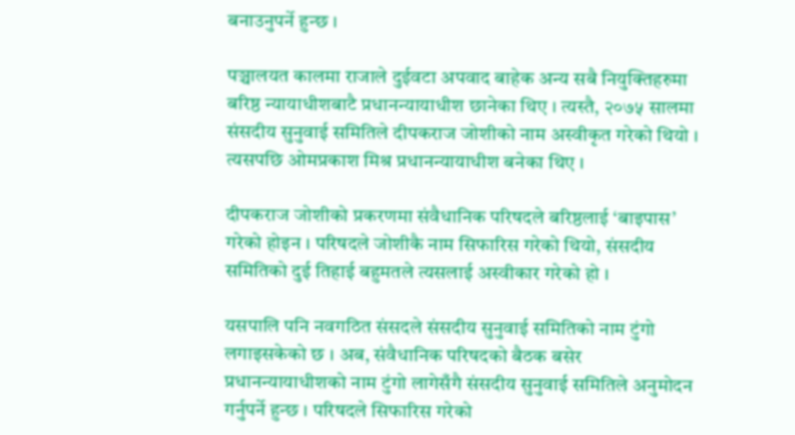बनाउनुपर्ने हुन्छ ।

पञ्चालयत कालमा राजाले दुईवटा अपवाद बाहेक अन्य सबै नियुक्तिहरुमा बरिष्ठ न्यायाधीशबाटै प्रधानन्यायाधीश छानेका थिए । त्यस्तै, २०७५ सालमा संसदीय सुनुवाई समितिले दीपकराज जोशीको नाम अस्वीकृत गरेको थियो । त्यसपछि ओमप्रकाश मिश्र प्रधानन्यायाधीश बनेका थिए ।

दीपकराज जोशीको प्रकरणमा संवैधानिक परिषदले बरिष्ठलाई ‘बाइपास’ गरेको होइन । परिषदले जोशीकै नाम सिफारिस गरेको थियो, संसदीय समितिको दुई तिहाई बहुमतले त्यसलाई अस्वीकार गरेको हो ।

यसपालि पनि नवगठित संसदले संसदीय सुनुवाई समितिको नाम टुंगो लगाइसकेको छ । अब, संवैधानिक परिषदको बैठक बसेर प्रधानन्यायाधीशको नाम टुंगो लागेसँगै संसदीय सुनुवाई समितिले अनुमोदन गर्नुपर्ने हुन्छ । परिषदले सिफारिस गरेको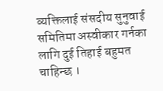व्यक्तिलाई संसदीय सुनुवाई समितिमा अस्वीकार गर्नका लागि दुई तिहाई बहुमत चाहिन्छ ।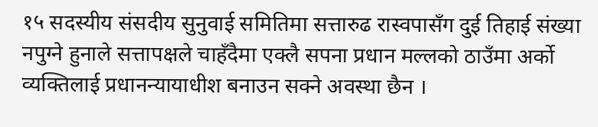१५ सदस्यीय संसदीय सुनुवाई समितिमा सत्तारुढ रास्वपासँग दुई तिहाई संख्या नपुग्ने हुनाले सत्तापक्षले चाहँदैमा एक्लै सपना प्रधान मल्लको ठाउँमा अर्को व्यक्तिलाई प्रधानन्यायाधीश बनाउन सक्ने अवस्था छैन ।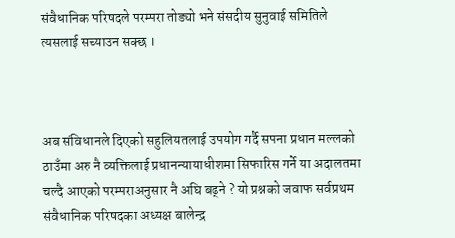संवैधानिक परिषदले परम्परा तोड्यो भने संसदीय सुनुवाई समितिले त्यसलाई सच्याउन सक्छ ।



अब संविधानले दिएको सहुलियतलाई उपयोग गर्दै सपना प्रधान मल्लको ठाउँमा अरु नै व्यक्तिलाई प्रधानन्यायाधीशमा सिफारिस गर्ने या अदालतमा चल्दै आएको परम्पराअनुसार नै अघि बढ्ने ? यो प्रश्नको जवाफ सर्वप्रथम संवैधानिक परिषदका अध्यक्ष बालेन्द्र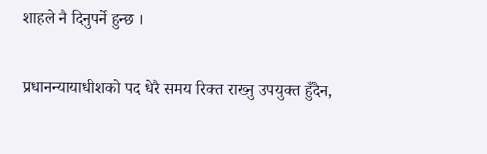शाहले नै दिनुपर्ने हुन्छ ।

प्रधानन्यायाधीशको पद धेरै समय रिक्त राख्नु उपयुक्त हुँदैन,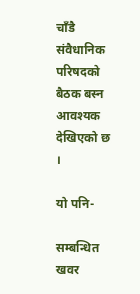चाँडै संवैधानिक परिषदको बैठक बस्न आवश्यक देखिएको छ ।

यो पनि-

सम्बन्धित खवर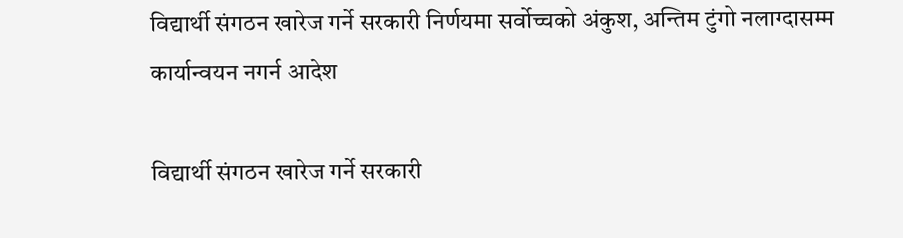विद्यार्थी संगठन खारेज गर्ने सरकारी निर्णयमा सर्वोच्चको अंकुश, अन्तिम टुंगो नलाग्दासम्म कार्यान्वयन नगर्न आदेश

विद्यार्थी संगठन खारेज गर्ने सरकारी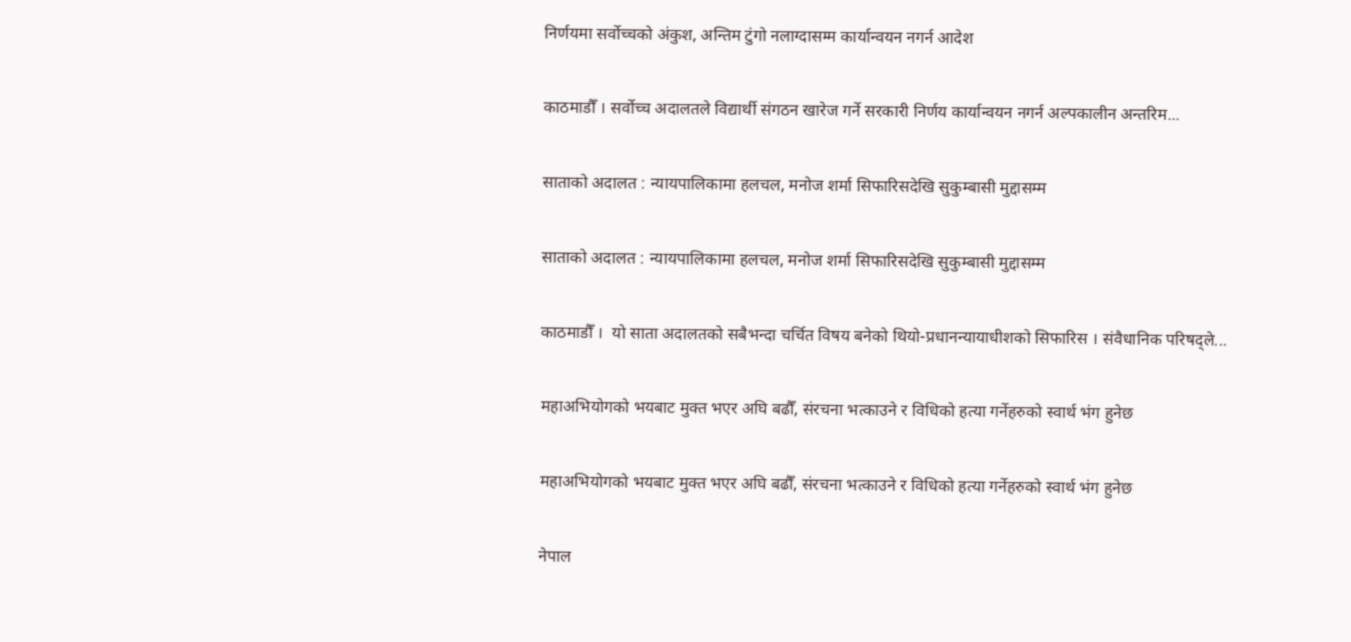निर्णयमा सर्वोच्चको अंकुश, अन्तिम टुंगो नलाग्दासम्म कार्यान्वयन नगर्न आदेश

काठमाडौँ । सर्वोच्च अदालतले विद्यार्थी संगठन खारेज गर्ने सरकारी निर्णय कार्यान्वयन नगर्न अल्पकालीन अन्तरिम...

साताको अदालत : न्यायपालिकामा हलचल, मनोज शर्मा सिफारिसदेखि सुकुम्बासी मुद्दासम्म

साताको अदालत : न्यायपालिकामा हलचल, मनोज शर्मा सिफारिसदेखि सुकुम्बासी मुद्दासम्म

काठमाडौँ ।  यो साता अदालतको सबैभन्दा चर्चित विषय बनेको थियो-प्रधानन्यायाधीशको सिफारिस । संवैधानिक परिषद्ले...

महाअभियोगको भयबाट मुक्त भएर अघि बढौँ, संरचना भत्काउने र विधिको हत्या गर्नेहरुको स्वार्थ भंग हुनेछ

महाअभियोगको भयबाट मुक्त भएर अघि बढौँ, संरचना भत्काउने र विधिको हत्या गर्नेहरुको स्वार्थ भंग हुनेछ

नेपाल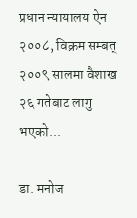प्रधान न्यायालय ऐन २००८, विक्रम सम्बत् २००९ सालमा वैशाख २६ गतेबाट लागु भएको...

डा. मनोज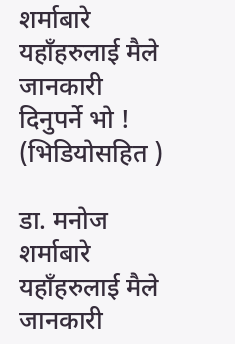शर्माबारे यहाँहरुलाई मैले जानकारी दिनुपर्ने भो ! (भिडियोसहित )

डा. मनोज शर्माबारे यहाँहरुलाई मैले जानकारी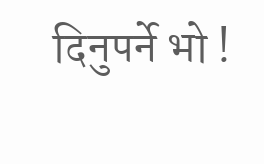दिनुपर्ने भो !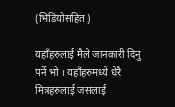(भिडियोसहित )

यहाँहरुलाई मैले जानकारी दिनु पर्ने भो । यहाँहरुमध्ये धेरै मित्रहरुलाई जसलाई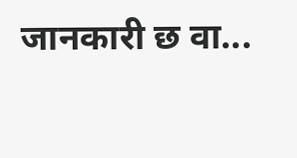जानकारी छ वा...